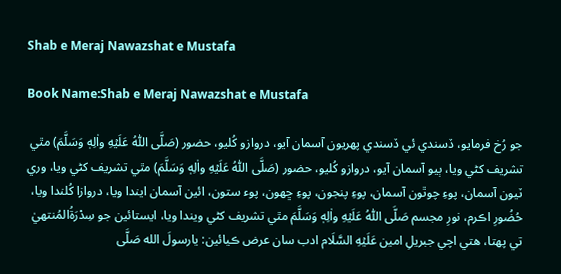Shab e Meraj Nawazshat e Mustafa

Book Name:Shab e Meraj Nawazshat e Mustafa

جو رُخ فرمايو، ڏسندي ئي ڏسندي پهريون آسمان آيو، دروازو کُليو، حضور (صَلَّى اللّٰهُ عَلَيۡهِ واٰلِهٖ وَسَلَّمَ) مٿي تشريف کڻي ويا، ٻيو آسمان آيو، دروازو کُليو، حضور (صَلَّى اللّٰهُ عَلَيۡهِ واٰلِهٖ وَسَلَّمَ) مٿي تشريف کڻي ويا، وري ٽيون آسمان، پوءِ چوٿون آسمان، پوءِ پنجون، پوءِ ڇهون، پوء ستون، ائين آسمان ايندا ويا، دروازا کُلندا ويا، حُضُورِ اڪرم، نورِ مجسم صَلَّى اللّٰهُ عَلَيۡهِ واٰلِهٖ وَسَلَّمَ مٿي تشريف کڻي ويندا ويا، ايستائين جو سِدْرَةُالمُنتهيٰ تي پهتا، هتي اچي جبريلِ امين عَلَيۡهِ السَّلَام ادب سان عرض ڪيائين: يارسولَ الله صَلَّى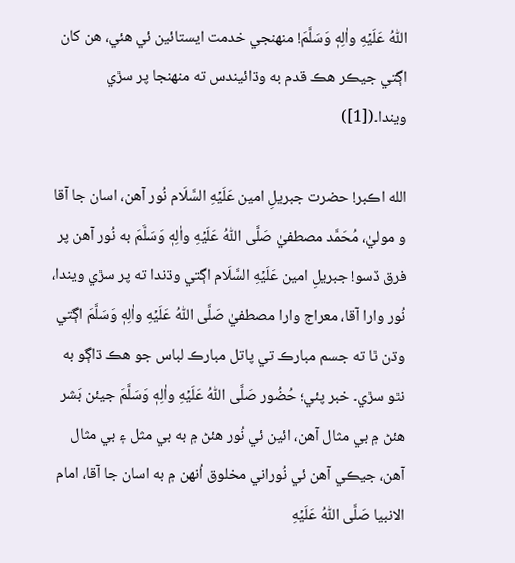اللّٰهُ عَلَيۡهِ واٰلِهٖ وَسَلَّمَ! منهنجي خدمت ايستائين ئي هئي، هن کان اڳتي جيڪر هڪ قدم به وڌائيندس ته منهنجا پر سڙي ويندا۔([1])

الله اڪبر! حضرت جبريلِ امين عَلَيۡهِ السَّلَام نُور آهن، اسان جا آقا و موليٰ، مُحَمَّد مصطفيٰ صَلَّى اللّٰهُ عَلَيۡهِ واٰلِهٖ وَسَلَّمَ به نُور آهن پر فرق ڏسو! جبريلِ امين عَلَيۡهِ السَّلَام اڳتي وڌندا ته پر سڙي ويندا، نُور وارا آقا، معراج وارا مصطفيٰ صَلَّى اللّٰهُ عَلَيۡهِ واٰلِهٖ وَسَلَّمَ اڳتي وڌن ٿا ته جسم مبارڪ تي پاتل مبارڪ لباس جو هڪ ڌاڳو به نٿو سڙي۔ خبر پئي؛ حُضُور صَلَّى اللّٰهُ عَلَيۡهِ واٰلِهٖ وَسَلَّمَ جيئن بَشر هئڻ ۾ بي مثال آهن، ائين ئي نُور هئڻ ۾ به بي مثل ۽ بي مثال آهن، جيڪي آهن ئي نُوراني مخلوق اُنهن ۾ به اسان جا آقا، امام الانبيا صَلَّى اللّٰهُ عَلَيۡهِ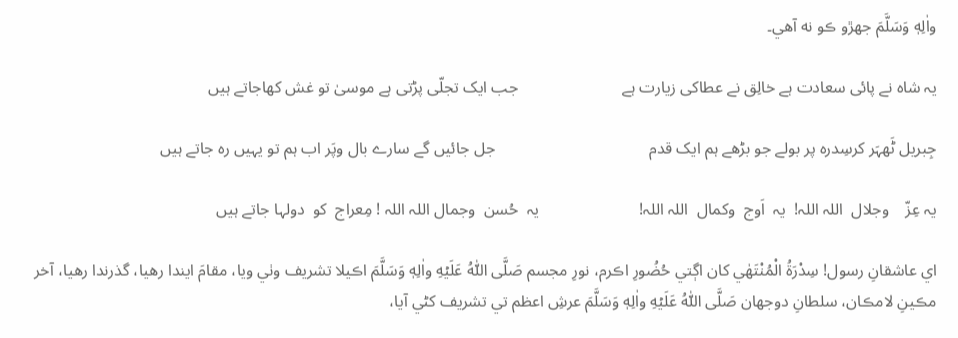واٰلِهٖ وَسَلَّمَ جهڙو ڪو نه آهي۔

یہ شاہ نے پائی سعادت ہے خالِق نے عطاکی زیارت ہے                         جب ایک تجلّی پڑتی ہے موسیٰ تو غش کھاجاتے ہیں

جِبریل ٹَھہَر کرسِدرہ پر بولے جو بڑھے ہم ایک قدم                                     جل جائیں گے سارے بال وپَر اب ہم تو یہیں رہ جاتے ہیں

یہ عِزّ    وجلال  اللہ اللہ!  یہ  اَوج  وکمال  اللہ اللہ!                        یہ  حُسن  وجمال اللہ اللہ ! مِعراج  کو  دولہا جاتے ہیں

اي عاشقانِ رسول! سِدْرَةُ الْمُنْتَهٰي کان اڳتي حُضُورِ اڪرم، نورِ مجسم صَلَّى اللّٰهُ عَلَيۡهِ واٰلِهٖ وَسَلَّمَ اڪيلا تشريف وٺي ويا، مقامَ ايندا رهيا، گذرندا رهيا، آخر مڪينِ لامڪان، سلطانِ دوجهان صَلَّى اللّٰهُ عَلَيۡهِ واٰلِهٖ وَسَلَّمَ عرشِ اعظم تي تشريف کڻي آيا،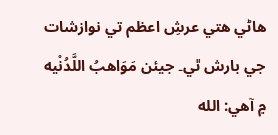هاڻي هتي عرشِ اعظم تي نوازشات جي بارش ٿي۔ جيئن مَوَاهبُ اللَّدُنْيه ۾ آهي: الله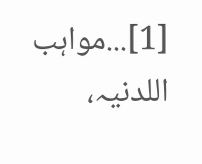[1]...مواہب اللدنیہ،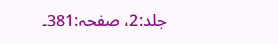جلد:2، صفحہ:381۔